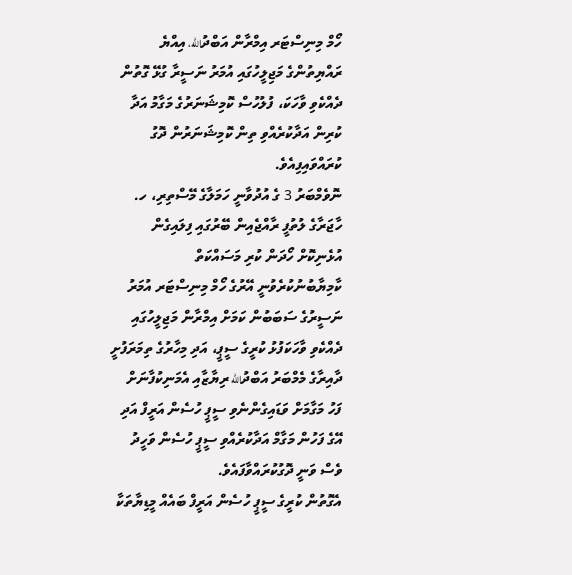ހޯމް މިނިސްޓަރ އިމްރާން އަބްދުالله، އިއްޔެ ރައްޔިތުންގެ މަޖިލީހުގައި އުމަރު ނަސީރާ ގުޅޭ ގޮތުން ދެއްކެވި ވާހަކަ، ފުލުހުސް ކޮމިޝަނަރުގެ މަގާމު އަދާ ކުރިން އަދާކުރެއްވި ތިން ކޮމިޝަނަރުން ދޮގު ކުރައްވައިފިއެވެ.
ނޮވެމްބަރު 3 ގެ އުދުވާނީ ހަމަލާގެ މޭސްތިރި، ހ. ހާޖަރާގެ ލުތުފީ ރާއްޖެއިން ބޭރުގައި ފިލައިގެން އުޅެނިކޮށް ހޯދަން ކުރި މަސައްކަތް ކާމިޔާބުނުކުރެވުނީ އޭރުގެ ހޯމް މިނިސްޓަރ އުމަރު ނަސީރުގެ ސަބަބުން ކަމަށް އިމްރާން މަޖިލީހުގައި ދެއްކެވި ވާހަކަފުޅު ކުރީގެ ސީޕީ، އަދި މިހާރުގެ ތިމަރަފުށީ ދާއިރާގެ މެމްބަރު އަބްދުالله ރިޔާޒާއި އެމަނިކުފާނަށް ފަހު މަގާމަށް ވަޑައިގެންނެވި ސީޕީ ހުސެން އަރީފް އަދި އޭގެ ފަހުން މަގާމް އަދާކުރެއްވި ސީޕީ ހުސެން ވަހީދު ވެސް ވަނީ ދޮގުކުރައްވާފައެވެ.
އެގޮތުން ކުރީގެ ސީޕީ ހުސެން އަރީފް ބައެއް މީޑިޔާތަކާ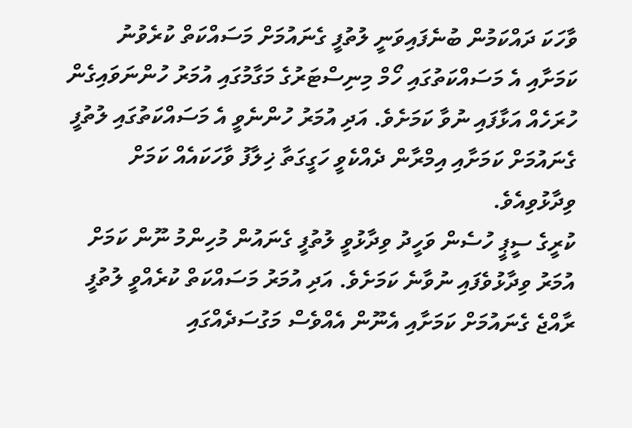ވާހަކަ ދައްކަމުން ބުނެފައިވަނީ ލުތުފީ ގެނައުމަށް މަސައްކަތް ކުރެވުނު ކަމަށާއި އެ މަސައްކަތުގައި ހޯމް މިނިސްޓަރުގެ މަގާމުގައި އުމަރު ހުންނަވައިގެން ހުރަހެއް އަޅާފައި ނުވާ ކަމަށެވެ. އަދި އުމަރު ހުންނެވީ އެ މަސައްކަތުގައި ލުތުފީ ގެނައުމަށް ކަމަށާއި އިމްރާން ދެއްކެވީ ހަގީގަތާ ޚިލާފު ވާހަކައެއް ކަމަށް ވިދާޅުވިއެވެ.
ކުރީގެ ސީޕީ ހުސެން ވަހީދު ވިދާޅުވީ ލުތުފީ ގެނައުން މުހިންމު ނޫން ކަމަށް އުމަރު ވިދާޅުވެފައި ނުވާނެ ކަމަށެވެ. އަދި އުމަރު މަސައްކަތް ކުރެއްވީ ލުތުފީ ރާއްޖެ ގެނައުމަށް ކަމަށާއި އެނޫން އެއްވެސް މަގުސަދެއްގައި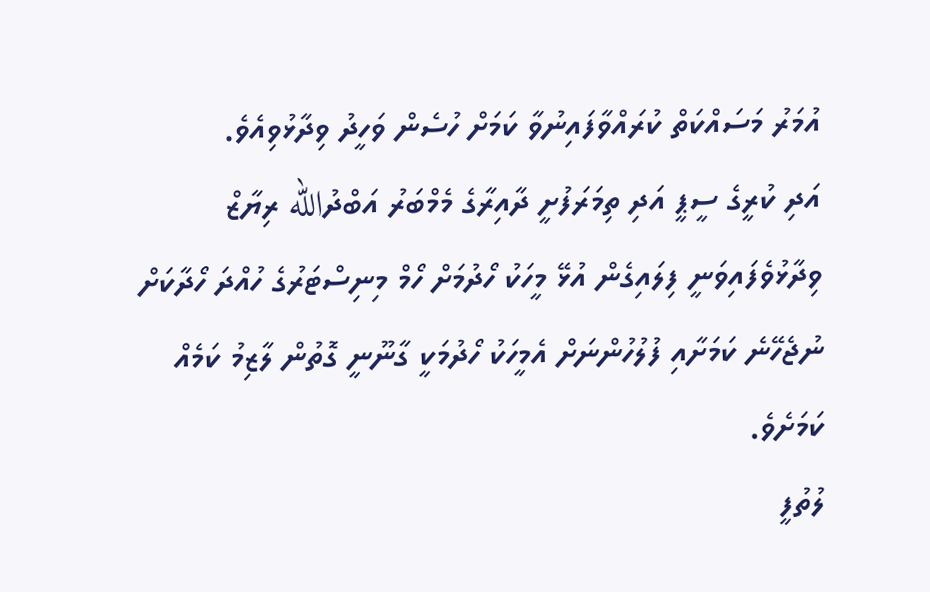އުމަރު މަސައްކަތް ކުރައްވާފައިނުވާ ކަމަށް ހުސެން ވަހީދު ވިދާޅުވިއެވެ.
އަދި ކުރީގެ ސީޕީ އަދި ތިމަރަފުށީ ދާއިރާގެ މެމްބަރު އަބްދުالله ރިޔާޒް ވިދާޅުވެފައިވަނީ ފިލައިގެން އުޅޭ މީހަކު ހޯދުމަށް ހޯމް މިނިސްޓަރުގެ ހުއްދަ ހޯދާކަށް ނުޖެހޭނެ ކަމަށާއި ފުލުހުންނަށް އެމީހަކު ހޯދުމަކީ ގާނޫނީ ގޮތުން ލާޒިމު ކަމެއް ކަމަށެވެ.
ލުތުފީ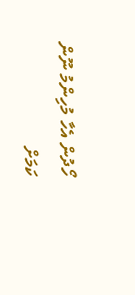ހޯދުން އެހާ މުހިންމު ނޫން ކަމަށް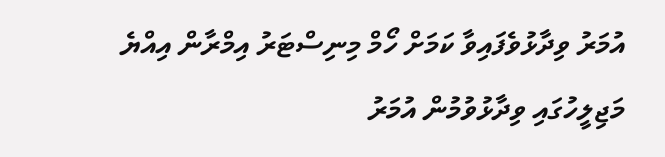އުމަރު ވިދާޅުވެފައިވާ ކަމަށް ހޯމް މިނިސްޓަރު އިމްރާން އިއްޔެ މަޖިލީހުގައި ވިދާޅުވުމުން އުމަރު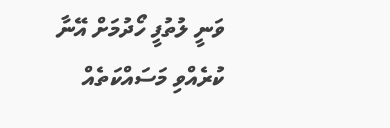ވަނީ ލުތުފީ ހޯދުމަށް އޭނާ ކުރެއްވި މަސައްކަތެއް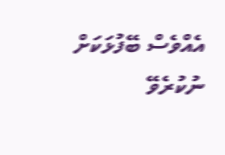އެއްވެސް ބޭފުޅަކަށް ނުކުރެވޭ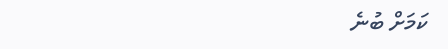ކަމަށް ބުނެ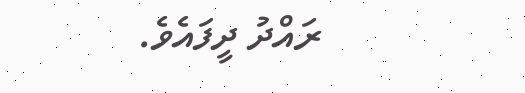ރައްދު ދީފައެވެ.